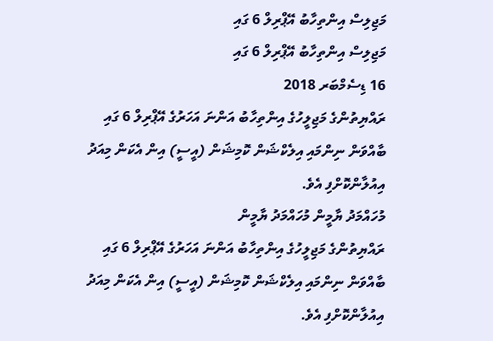މަޖިލިސް އިންތިހާބު އޭޕްރިލް 6 ގައި
މަޖިލިސް އިންތިހާބު އޭޕްރިލް 6 ގައި
16 ޑިސެމްބަރ 2018
ރައްޔިތުންގެ މަޖިލީހުގެ އިންތިހާބު އަންނަ އަހަރުގެ އޭޕްރިލް 6 ގައި ބާއްވަން ނިންމައި އިލެކްޝަން ކޮމިޝަން (އީސީ) އިން އެކަން މިއަދު އިއުލާންކޮށްފި އެވެ.
މުހައްމަދު ޔާމީން މުހައްމަދު ޔާމީން
ރައްޔިތުންގެ މަޖިލީހުގެ އިންތިހާބު އަންނަ އަހަރުގެ އޭޕްރިލް 6 ގައި ބާއްވަން ނިންމައި އިލެކްޝަން ކޮމިޝަން (އީސީ) އިން އެކަން މިއަދު އިއުލާންކޮށްފި އެވެ.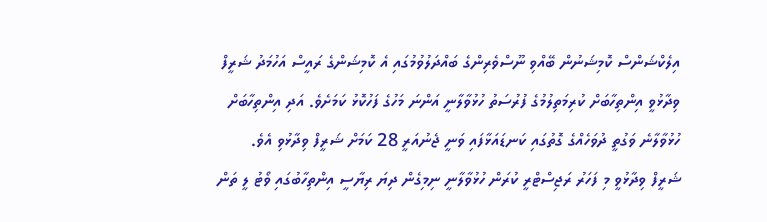އިލެކްޝަންސް ކޮމިޝަނުން ބޭއްވި ނޫސްވެރިންގެ ބައްދަލުވުމުގައި އެ ކޮމިޝަންގެ ރައީސް އަހުމަދު ޝަރީފް ވިދާޅުވީ އިންތިހާބަށް ކުރިމަތިލުމުގެ ފުރުސަތު ހުޅުވާލާނީ އަންނަ މަހުގެ ފަހުކޮޅު ކަމަށެވެ. އަދި އިންތިހާބަށް ހުޅުވާލާނެ ވަގުތީ ދުވަހެއްގެ ގޮތުގައި ކަނޑައަޅާފައި ވަނީ ޖެނުއަރީ 28 ކަމަށް ޝަރީފް ވިދާޅުވި އެވެ.
ޝަރީފް ވިދާޅުވީ މި ފަހަރު ރަޖިސްޓްރީ ކުރަން ހުޅުވާލާނީ ނިމިގެން ދިޔަ ރިޔާސީ އިންތިހާބުގައި ވޯޓު ލީ ތަން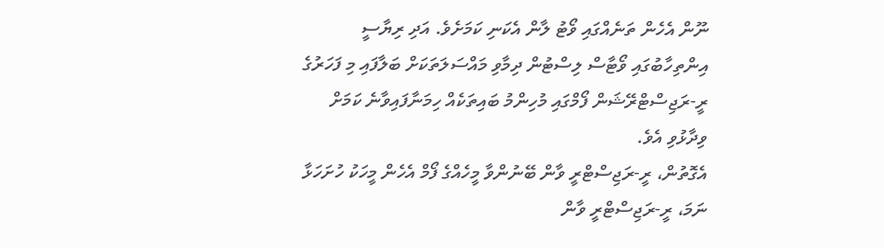ނޫން އެހެން ތަނެއްގައި ވޯޓު ލާން އެކަނި ކަމަށެވެ. އަދި ރިޔާސީ އިންތިހާބުގައި ވޯޓާސް ލިސްޓުން ދިމާވި މައްސަލަތަކަށް ބަލާފައި މި ފަހަރުގެ ރީ-ރަޖިސްޓްރޭޝަން ފޯމްގައި މުހިންމު ބައިތަކެއް ހިމަނާފައިވާނެ ކަމަށް ވިދާޅުވި އެވެ.
އެގޮތުން، ރީ-ރަޖިސްޓްރީ ވާން ބޭނުންވާ މީހެއްގެ ފޯމް އެހެން މީހަކު ހުށަހަޅާ ނަމަ، ރީ-ރަޖިސްޓްރީ ވާން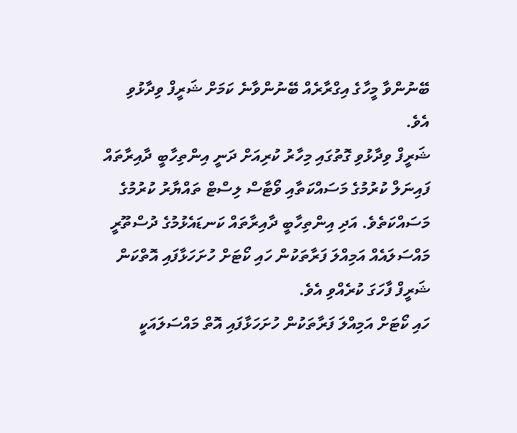ބޭނުންވާ މީހާގެ އިގްރާރެއް ބޭނުންވާނެ ކަމަށް ޝަރީފް ވިދާޅުވި އެވެ.
ޝަރީފް ވިދާޅުވި ގޮތުގައި މިހާރު ކުރިއަށް ދަނީ އިންތިހާބީ ދާއިރާތައް ފައިނަލް ކުރުމުގެ މަސައްކަތާއި ވޯޓާސް ލިސްޓް ތައްޔާރު ކުރުމުގެ މަސައްކަތެވެ. އަދި އިންތިހާބީ ދާއިރާތައް ކަނޑައެޅުމުގެ ދުސްތޫރީ މައްސަލައެއް އަމިއްލަ ފަރާތަކުން ހައި ކޯޓަށް ހުށަހަޅާފައި އޮތްކަން ޝަރީފް ފާހަގަ ކުރެއްވި އެވެ.
ހައި ކޯޓަށް އަމިއްލަ ފަރާތަކުން ހުށަހަޅާފައި އޮތް މައްސަލައަކީ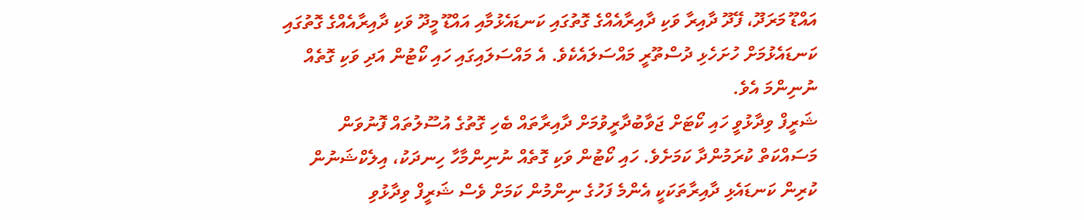އައްޑޫ މަރަދޫ، ފޭދޫ ދާއިރާ ވަކި ދާއިރާއެއްގެ ގޮތުގައި ކަނޑައެޅުމާއި އައްޑޫ މީދޫ ވަކި ދާއިރާއެއްގެ ގޮތުގައި ކަނޑައެޅުމަށް ހުށަހެޅި ދުސްތޫރީ މައްސަލައެކެވެ. އެ މައްސަލައިގައި ހައި ކޯޓުން އަދި ވަކި ގޮތެއް ނުނިންމަ އެވެ.
ޝަރީފް ވިދާޅުވީ ހައި ކޯޓަށް ޖަވާބުދާރީވުމަށް ދާއިރާތައް ބެހި ގޮތުގެ އުސޫލުތައް ފޮނުވަން މަސައްކަތް ކުރަމުންދާ ކަމަށެވެ. ހައި ކޯޓުން ވަކި ގޮތެއް ނުނިންމާހާ ހިނދަކު، އިލެކްޝަނުން ކުރިން ކަނޑައެޅި ދާއިރާތަކަކީ އެންމެ ފަހުގެ ނިންމުން ކަމަށް ވެސް ޝަރީފް ވިދާޅުވި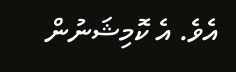އެވެ. އެ ކޮމިޝަނުން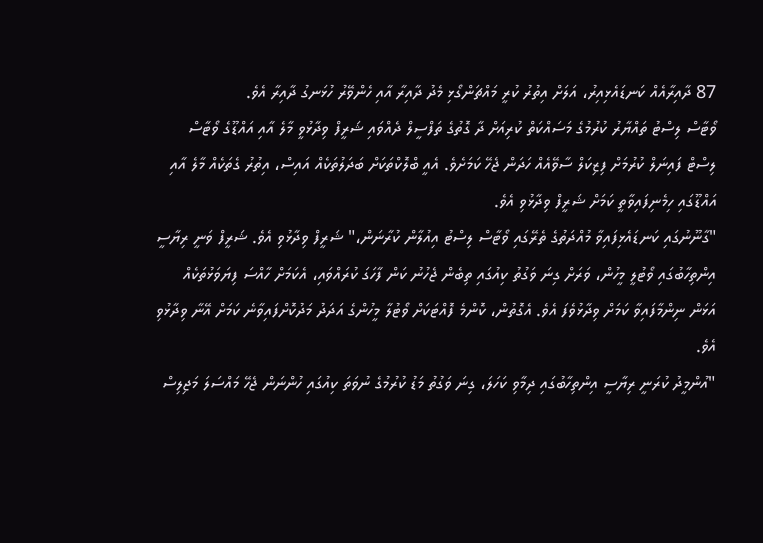87 ދާއިރާއެއް ކަނޑައެޅިއިރު، އަލަށް އިތުރު ކުރީ މައްޗަންގޯޅި މެދު ދާއިރާ އާއި ހެންވޭރު ހުޅަނގު ދާއިރާ އެވެ.
ވޯޓާސް ލިސްޓު ތައްޔާރު ކުރުމުގެ މަސައްކަތް ކުރިއަށް ދާ ގޮތުގެ ތަފްސީލް ދެއްވައި ޝަރީފް ވިދާޅުވީ މާލެ އާއި އައްޑޫގެ ވޯޓާސް ލިސްޓް ފައިނަލް ކުރުމަށް ފިޒިކަލް ސާވޭއެއް ހަދަން ޖެހޭ ކަމަށެވެ. އެއީ ބްލޮކްތަކަށް ބަދަލުތަކެއް އައިސް، އިތުރު ގެތަކެއް މާލެ އާއި އައްޑޫގައި ހިމެނިފައިވާތީ ކަމަށް ޝަރީފް ވިދާޅުވި އެވެ.
"ގާނޫނުގައި ކަނޑައެޅިފައިވާ މުއްދަތުގެ ތެރޭގައި ވޯޓާސް ލިސްޓު އިއުލާން ކުރާނަން،" ޝަރީފް ވިދާޅުވި އެވެ. ޝަރީފް ވަނީ ރިޔާސީ އިންތިހާބުގައި ވޯޓުލީ މީހުން، ވަރަށް ގިނަ ވަގުތު ކިއުގައި ތިބެން ޖެހުނު ކަން ފާހަގަ ކުރައްވައި، އެކަމަށް ހާއްސަ ފިޔަވަޅުތަކެއް އަޅަން ނިންމާފައިވާ ކަމަށް ވިދާޅުވެފަ އެވެ. އެގޮތުން، ކޮންމެ ފޮއްޓަކަށް ވޯޓުލާ މީހުންގެ އަދަދު މަދުކޮށްފައިވާނެ ކަމަށް އޭނާ ވިދާޅުވި އެވެ.
"އުންމީދު ކުރަނީ ރިޔާސީ އިންތިހާބުގައި ދިމާވި ކަހަލަ، ގިނަ ވަގުތު މަޑު ކުރުމުގެ ނުވަތަ ކިއުގައި ހުންނަން ޖެހޭ މައްސަލަ މަޖިލިސް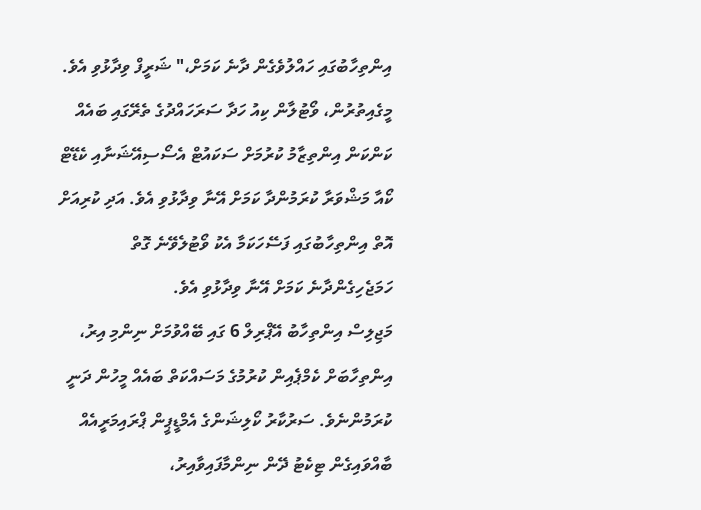އިންތިހާބުގައި ހައްލުވެގެން ދާނެ ކަމަށް،" ޝަރީފް ވިދާޅުވި އެވެ.
މީގެއިތުރުން، ވޯޓުލާން ކިއު ހަދާ ސަރަހައްދުގެ ތެރޭގައި ބައެއް ކަންކަން އިންތިޒާމު ކުރުމަށް ސަކައުޓް އެސޯސިއޭޝަނާއި ކެޑޭޓް ކޯއާ މަޝްވަރާ ކުރަމުންދާ ކަމަށް އޭނާ ވިދާޅުވި އެވެ. އަދި ކުރިއަށް އޮތް އިންތިހާބުގައި ފަސޭހަކަމާ އެކު ވޯޓުލެވޭނެ ގޮތް ހަމަޖެހިގެންދާނެ ކަމަށް އޭނާ ވިދާޅުވި އެވެ.
މަޖިލިސް އިންތިހާބު އޭޕްރިލް 6 ގައި ބޭއްވުމަށް ނިންމި އިރު، އިންތިހާބަށް ކެމްޕެއިން ކުރުމުގެ މަސައްކަތް ބައެއް މީހުން ދަނީ ކުރަމުންނެވެ. ސަރުކާރު ކޯލިޝަންގެ އެމްޑީޕީން ޕްރައިމަރީއެއް ބާއްވައިގެން ޓިކެޓު ދޭން ނިންމާފައިވާއިރު،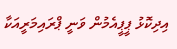އިދިކޮޅު ޕީޕީއެމުން ވަނީ ޕްރައިމަރީއަކާ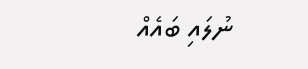ނުލައި ބައެއް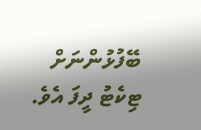ބޭފުޅުންނަށް ޓިކެޓު ދީފަ އެވެ.